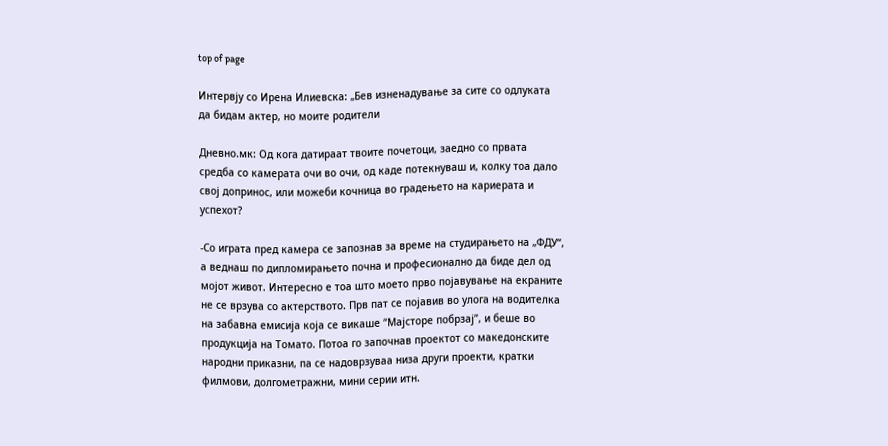top of page

Интервју со Ирена Илиевска: „Бев изненадување за сите со одлуката да бидам актер, но моите родители

Дневно.мк: Од кога датираат твоите почетоци, заедно со првата средба со камерата очи во очи, од каде потекнуваш и, колку тоа дало свој допринос, или можеби кочница во градењето на кариерата и успехот?

-Со играта пред камера се запознав за време на студирањето на „ФДУ“, а веднаш по дипломирањето почна и професионално да биде дел од мојот живот. Интересно е тоа што моето прво појавување на екраните не се врзува со актерството. Прв пат се појавив во улога на водителка на забавна емисија која се викаше “Мајсторе побрзај”, и беше во продукција на Томато. Потоа го започнав проектот со македонските народни приказни, па се надоврзуваа низа други проекти, кратки филмови, долгометражни, мини серии итн.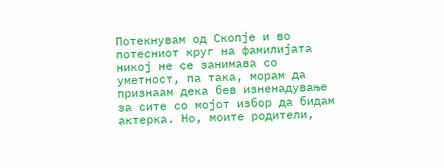Потекнувам од Скопје и во потесниот круг на фамилијата никој не се занимава со уметност, па така, морам да признаам дека бев изненадување за сите со мојот избор да бидам актерка. Но, моите родители,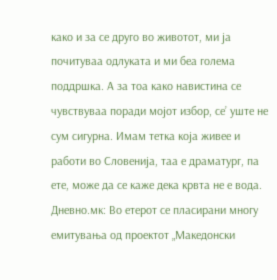како и за се друго во животот, ми ја почитуваа одлуката и ми беа голема поддршка. А за тоа како навистина се чувствуваа поради мојот избор, се’ уште не сум сигурна. Имам тетка која живее и работи во Словенија, таа е драматург, па ете, може да се каже дека крвта не е вода. Дневно.мк: Во етерот се пласирани многу емитувања од проектот „Македонски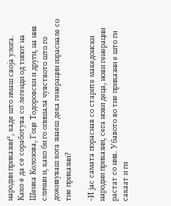народни приказни“, каде што имаш своја улога. Како е да се соработува со легенди од типот на Шенка Колозова, Гоце Тодоровски и други, на нив слични и, како би го опишала чувството што го доживуваш кога знаеш дека генерации израснале со тие приказни?

-И јас самата пораснав со старите македонски народни приказни, сега нови деца, нови генерации растат со нив. Убавото во тие приказни е што ги сакаат и ги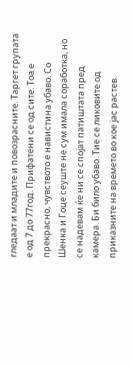гледаат и младите и повозрасните. Таргет групата е од 7 до 77год. Прифатени се од сите. Тоа е прекрасно, чувството е навистина убаво. Со Шенка и Гоце сеуште не сум имала соработка, но се надевам ќе ни се спојат патиштата пред камера. Би било убаво. Тие се ликовите од приказните на времето во кое јас растев.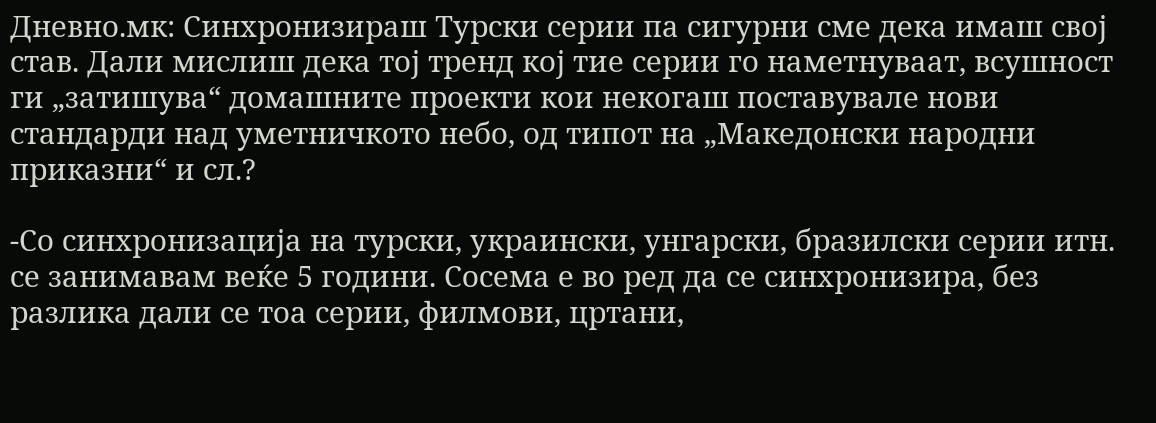Дневно.мк: Синхронизираш Турски серии па сигурни сме дека имаш свој став. Дали мислиш дека тој тренд кој тие серии го наметнуваат, всушност ги „затишува“ домашните проекти кои некогаш поставувале нови стандарди над уметничкото небо, од типот на „Македонски народни приказни“ и сл.?

-Со синхронизација на турски, украински, унгарски, бразилски серии итн. се занимавам веќе 5 години. Сосема е во ред да се синхронизира, без разлика дали се тоа серии, филмови, цртани,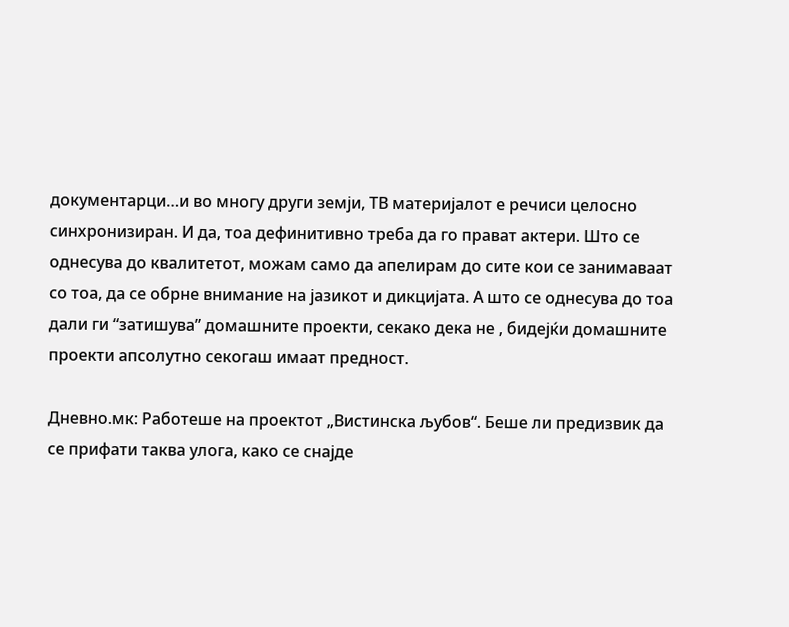документарци…и во многу други земји, ТВ материјалот е речиси целосно синхронизиран. И да, тоа дефинитивно треба да го прават актери. Што се однесува до квалитетот, можам само да апелирам до сите кои се занимаваат со тоа, да се обрне внимание на јазикот и дикцијата. А што се однесува до тоа дали ги “затишува” домашните проекти, секако дека не , бидејќи домашните проекти апсолутно секогаш имаат предност.

Дневно.мк: Работеше на проектот „Вистинска љубов“. Беше ли предизвик да се прифати таква улога, како се снајде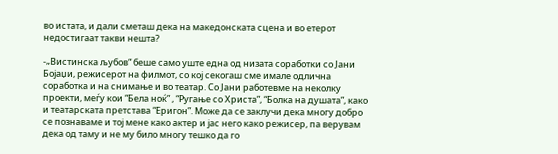во истата, и дали сметаш дека на македонската сцена и во етерот недостигаат такви нешта?

-„Вистинска љубов“ беше само уште една од низата соработки со Јани Бојаџи, режисерот на филмот, со кој секогаш сме имале одлична соработка и на снимање и во театар. Со Јани работевме на неколку проекти, меѓу кои “Бела ноќ” , “Ругање со Христа”, “Болка на душата”, како и театарската претстава “Еригон”. Може да се заклучи дека многу добро се познаваме и тој мене како актер и јас него како режисер, па верувам дека од таму и не му било многу тешко да го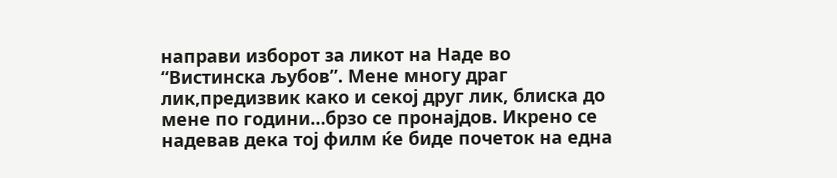направи изборот за ликот на Наде во “Вистинска љубов”. Мене многу драг лик,предизвик како и секој друг лик, блиска до мене по години…брзо се пронајдов. Икрено се надевав дека тој филм ќе биде почеток на една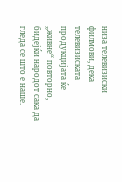низа телевизиски филмови, дека телевизиската продукцијата ќе „живне“ повторно, бидејќи народот сака да гледа се што е наше.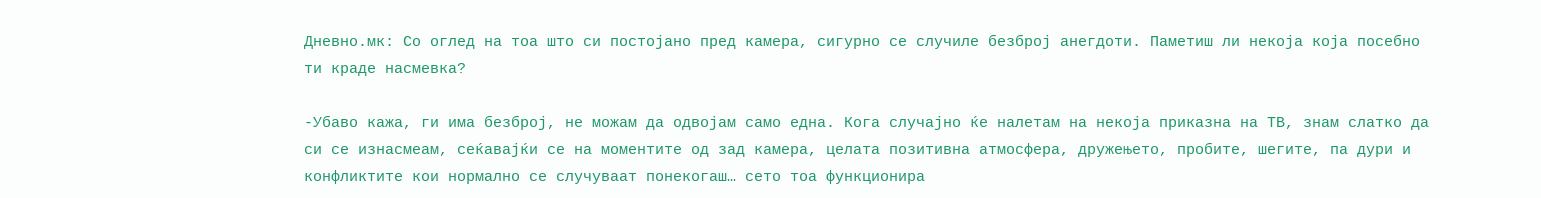Дневно.мк: Со оглед на тоа што си постојано пред камера, сигурно се случиле безброј анегдоти. Паметиш ли некоја која посебно ти краде насмевка?

-Убаво кажа, ги има безброј, не можам да одвојам само една. Кога случајно ќе налетам на некоја приказна на ТВ, знам слатко да си се изнасмеам, сеќавајќи се на моментите од зад камера, целата позитивна атмосфера, дружењето, пробите, шегите, па дури и конфликтите кои нормално се случуваат понекогаш… сето тоа функционира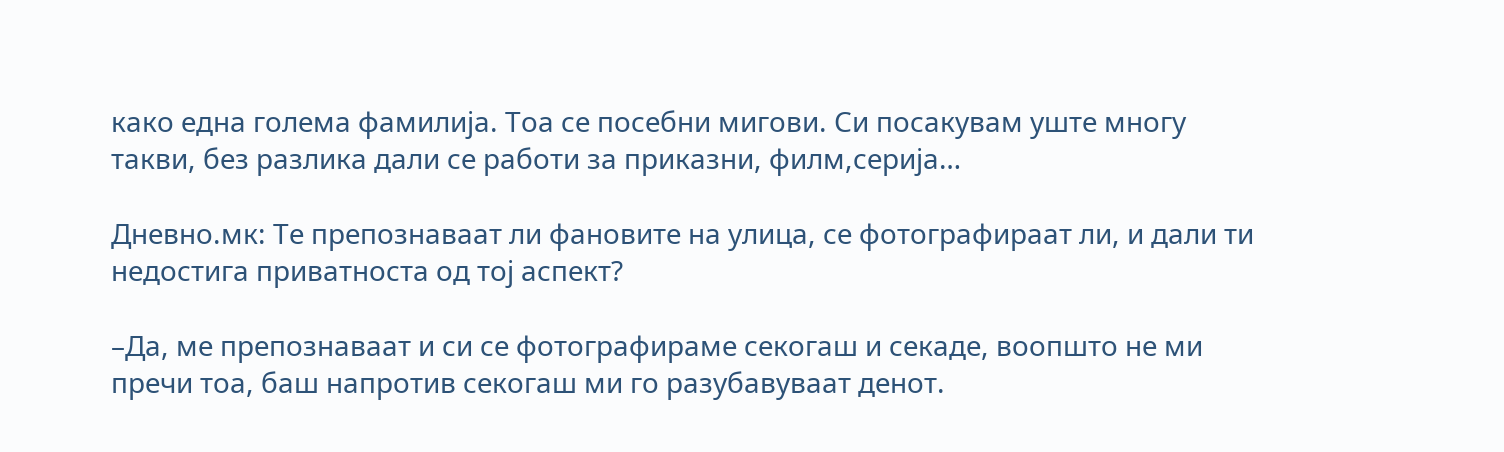како една голема фамилија. Тоа се посебни мигови. Си посакувам уште многу такви, без разлика дали се работи за приказни, филм,серија…

Дневно.мк: Те препознаваат ли фановите на улица, се фотографираат ли, и дали ти недостига приватноста од тој аспект?

–Да, ме препознаваат и си се фотографираме секогаш и секаде, воопшто не ми пречи тоа, баш напротив секогаш ми го разубавуваат денот.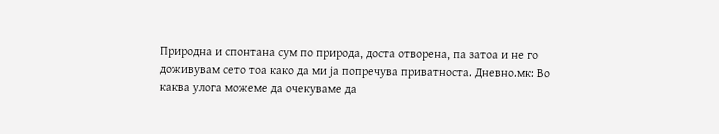Природна и спонтана сум по природа, доста отворена, па затоа и не го доживувам сето тоа како да ми ја попречува приватноста. Дневно.мк: Во каква улога можеме да очекуваме да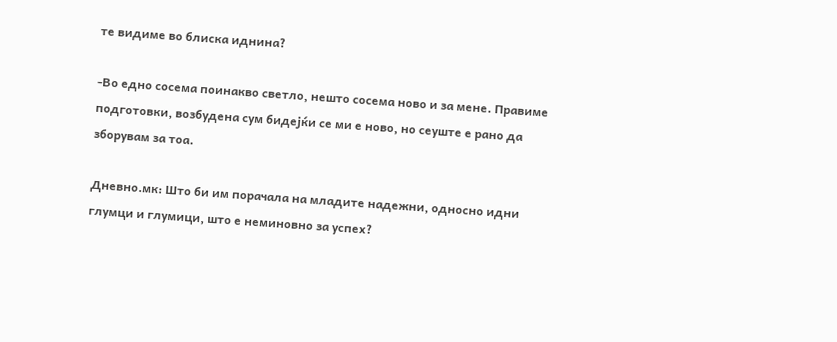те видиме во блиска иднина?

-Во едно сосема поинакво светло, нешто сосема ново и за мене. Правиме подготовки, возбудена сум бидејќи се ми е ново, но сеуште е рано да зборувам за тоа.

Дневно.мк: Што би им порачала на младите надежни, односно идни глумци и глумици, што е неминовно за успех?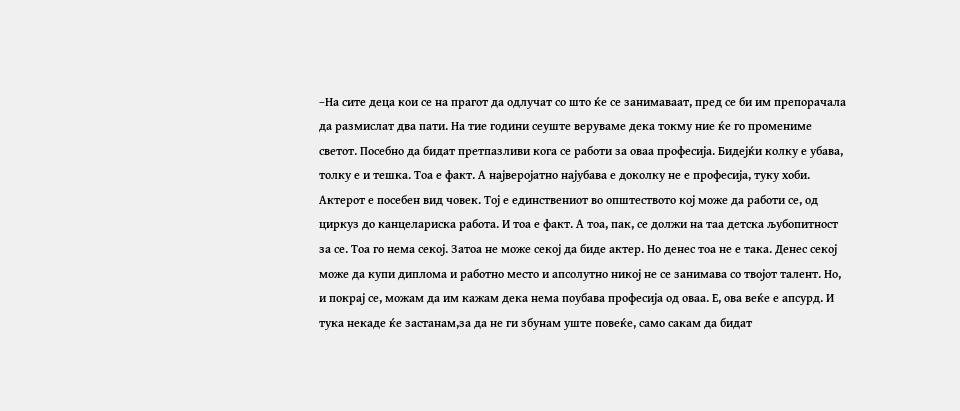–На сите деца кои се на прагот да одлучат со што ќе се занимаваат, пред се би им препорачала да размислат два пати. На тие години сеуште веруваме дека токму ние ќе го промениме светот. Посебно да бидат претпазливи кога се работи за оваа професија. Бидејќи колку е убава, толку е и тешка. Тоа е факт. А најверојатно најубава е доколку не е професија, туку хоби. Актерот е посебен вид човек. Тој е единствениот во општеството кој може да работи се, од циркуз до канцелариска работа. И тоа е факт. А тоа, пак, се должи на таа детска љубопитност за се. Тоа го нема секој. Затоа не може секој да биде актер. Но денес тоа не е така. Денес секој може да купи диплома и работно место и апсолутно никој не се занимава со твојот талент. Но, и покрај се, можам да им кажам дека нема поубава професија од оваа. Е, ова веќе е апсурд. И тука некаде ќе застанам,за да не ги збунам уште повеќе, само сакам да бидат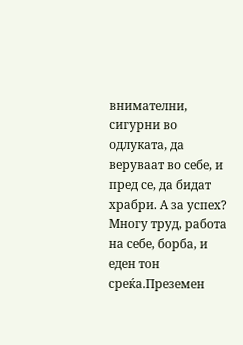внимателни, сигурни во одлуката, да веруваат во себе, и пред се, да бидат храбри. А за успех? Многу труд, работа на себе, борба, и еден тон среќа.Преземен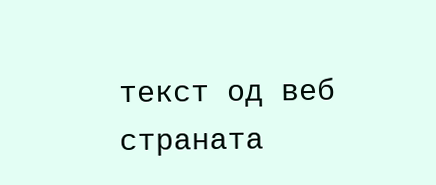текст од веб страната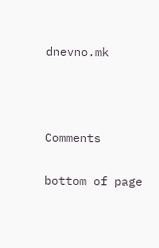dnevno.mk





Comments


bottom of page